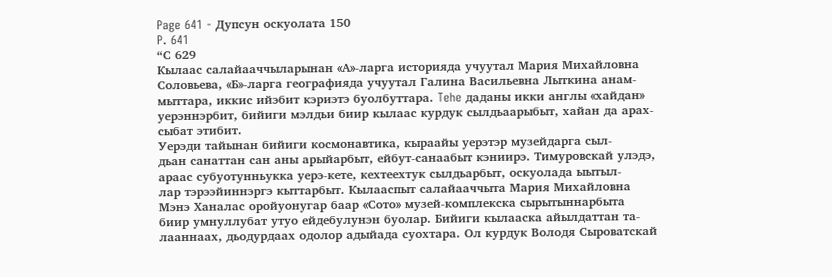Page 641 - Дупсун оскуолата 150
P. 641
“С 629
Кылаас салайааччыларынан «А»-ларга историяда учуутал Мария Михайловна
Соловьева, «Б»-ларга географияда учуутал Галина Васильевна Лыткина анам-
мыттара, иккис ийэбит кэриэтэ буолбуттара. Tehe даданы икки англы «хайдан»
уерэннэрбит, бийиги мэлдьи биир кылаас курдук сылдьаарыбыт, хайан да арах-
сыбат этибит.
Уерэди тайынан бийиги космонавтика, кыраайы уерэтэр музейдарга сыл-
дьан санаттан сан аны арыйарбыт, ейбут-санаабыт кэниирэ. Тимуровскай улэдэ,
араас субуотунньукка уерэ-кете, кехтеехтук сылдьарбыт, оскуолада ыытыл-
лар тэрээйиннэргэ кыттарбыт. Кылааспыт салайааччыта Мария Михайловна
Мэнэ Ханалас оройуонугар баар «Сото» музей-комплекска сырытыннарбыта
биир умнуллубат утуо ейдебулунэн буолар. Бийиги кылааска айылдаттан та-
лааннаах, дьодурдаах одолор адыйада суохтара. Ол курдук Володя Сыроватскай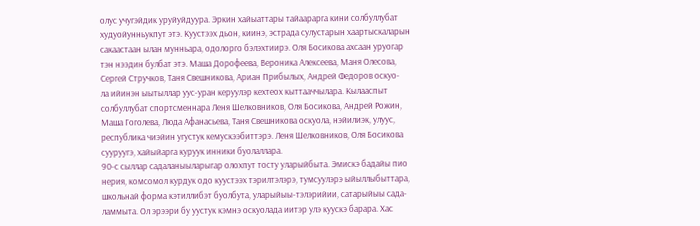олус учугэйдик уруйуйдуура. Эркин хайыаттары тайаарарга кини солбуллубат
худуойунньукпут этэ. Куустээх дьон, киинэ, эстрада сулустарын хаартыскаларын
сакаастаан ылан мунньара, одолорго бэлэхтиирэ. Оля Босикова ахсаан уруогар
тэн нээдин булбат этэ. Маша Дорофеева, Вероника Алексеева, Маня Олесова,
Сергей Стручков, Таня Свешникова, Ариан Прибылых, Андрей Федоров оскуо-
ла ийинэн ыытыллар уус-уран керуулэр кехтеох кыттааччылара. Кылааспыт
солбуллубат спортсменнара Леня Шелковников, Оля Босикова, Андрей Рожин,
Маша Гоголева, Люда Афанасьева, Таня Свешникова оскуола, нэйилиэк, улуус,
республика чиэйин угустук кемускээбиттэрэ. Леня Шелковников, Оля Босикова
сууруугэ, хайыйарга куруук инники буолаллара.
90-с сыллар садаланыыларыгар олохпут тосту уларыйбыта. Эмискэ бадайы пио
нерия, комсомол курдук одо куустээх тэрилтэлэрэ, тумсуулэрэ ыйыллыбыттара,
школьнай форма кэтиллибэт буолбута, уларыйыы-тэлэрийии, сатарыйыы сада-
ламмыта. Ол эрээри бу уустук кэмнэ оскуолада иитэр улэ куускэ барара. Хас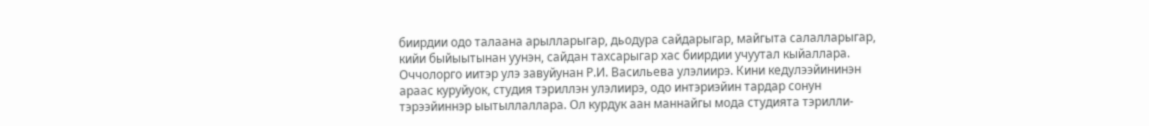биирдии одо талаана арылларыгар, дьодура сайдарыгар, майгыта салалларыгар,
кийи быйыытынан уунэн, сайдан тахсарыгар хас биирдии учуутал кыйаллара.
Оччолорго иитэр улэ завуйунан Р.И. Васильева улэлиирэ. Кини кедулээйининэн
араас куруйуок, студия тэриллэн улэлиирэ, одо интэриэйин тардар сонун
тэрээйиннэр ыытыллаллара. Ол курдук аан маннайгы мода студията тэрилли-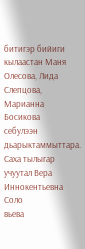битигэр бийиги кылаастан Маня Олесова, Лида Слепцова, Марианна Босикова
себулээн дьарыктаммыттара. Саха тылыгар учуутал Вера Иннокентьевна Соло
вьева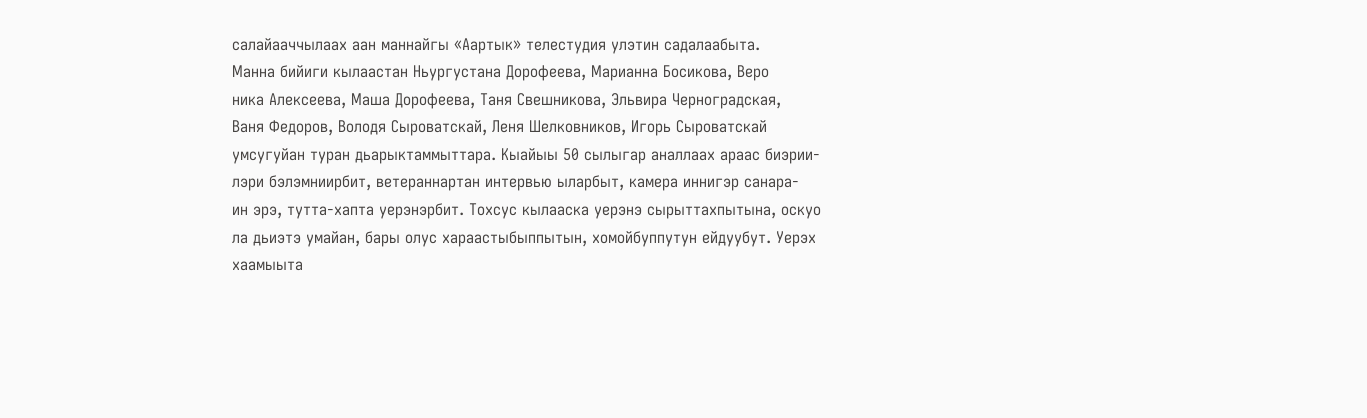салайааччылаах аан маннайгы «Аартык» телестудия улэтин садалаабыта.
Манна бийиги кылаастан Ньургустана Дорофеева, Марианна Босикова, Веро
ника Алексеева, Маша Дорофеева, Таня Свешникова, Эльвира Черноградская,
Ваня Федоров, Володя Сыроватскай, Леня Шелковников, Игорь Сыроватскай
умсугуйан туран дьарыктаммыттара. Кыайыы 50 сылыгар аналлаах араас биэрии-
лэри бэлэмниирбит, ветераннартан интервью ыларбыт, камера иннигэр санара-
ин эрэ, тутта-хапта уерэнэрбит. Тохсус кылааска уерэнэ сырыттахпытына, оскуо
ла дьиэтэ умайан, бары олус хараастыбыппытын, хомойбуппутун ейдуубут. Уерэх
хаамыыта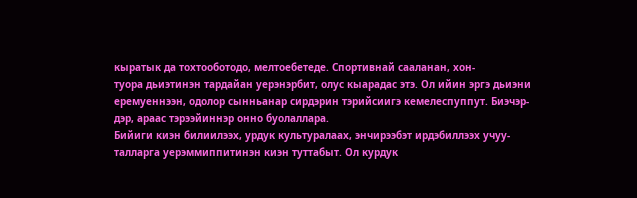кыратык да тохтооботодо, мелтоебетеде. Спортивнай сааланан, хон-
туора дьиэтинэн тардайан уерэнэрбит, олус кыарадас этэ. Ол ийин эргэ дьиэни
еремуеннээн, одолор сынньанар сирдэрин тэрийсиигэ кемелеспуппут. Биэчэр-
дэр, араас тэрээйиннэр онно буолаллара.
Бийиги киэн билиилээх, урдук культуралаах, энчирээбэт ирдэбиллээх учуу-
талларга уерэммиппитинэн киэн туттабыт. Ол курдук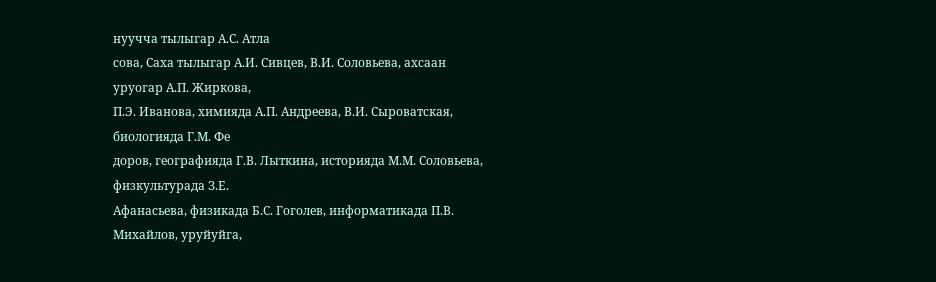нуучча тылыгар А.С. Атла
сова, Саха тылыгар А.И. Сивцев, В.И. Соловьева, ахсаан уруогар А.П. Жиркова,
П.Э. Иванова, химияда А.П. Андреева, В.И. Сыроватская, биологияда Г.М. Фе
доров, географияда Г.В. Лыткина, историяда М.М. Соловьева, физкультурада З.Е.
Афанасьева, физикада Б.С. Гоголев, информатикада П.В. Михайлов, уруйуйга,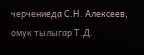черчениеда С.Н. Алексеев, омук тылыгар Т.Д.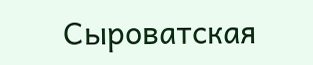Сыроватская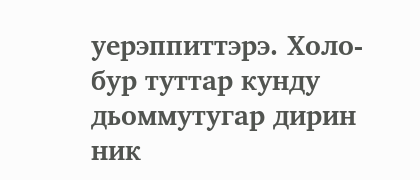уерэппиттэрэ. Холо-
бур туттар кунду дьоммутугар дирин ник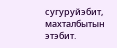сугуруйэбит, махталбытын этэбит.